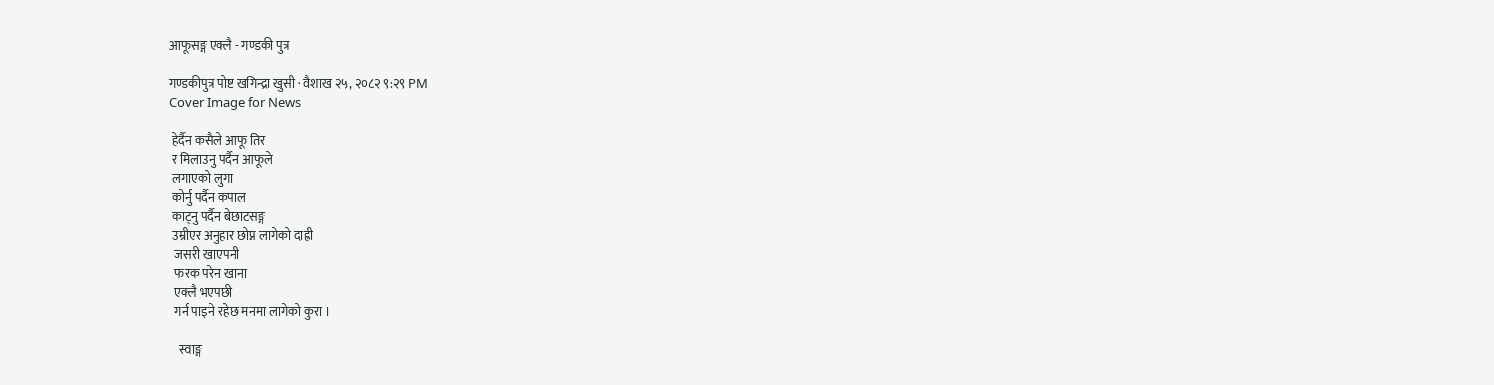आफूसङ्ग एक्लै - गण्डकी पुत्र

गण्डकीपुत्र पोष्ट खगिन्द्रा खुसी · वैशाख २५, २०८२ ९:२९ PM
Cover Image for News

 हेर्दैन कसैले आफू तिर
 र मिलाउनु पर्दैन आफूले
 लगाएको लुगा
 कोर्नु पर्दैन कपाल
 काट्नु पर्दैन बेछाटसङ्ग
 उम्रीएर अनुहार छोप्न लागेको दाह्री
  जसरी खाएपनी
  फरक परेन खाना
  एक्लै भएपछी
  गर्न पाइने रहेछ मनमा लागेको कुरा ।

    स्वाङ्ग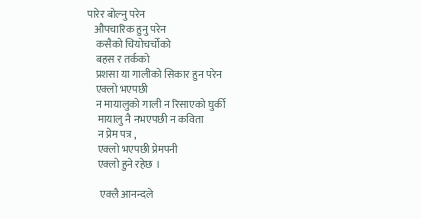पारेर बोल्नु परेन
   औपचारिक हुनु परेन
    कसैको चियोचर्चोको
    बहस र तर्कको
    प्रशसा या गालीको सिकार हुन परेन
    एक्लो भएपछी
    न मायालुको गाली न रिसाएको घुर्की
     मायालु नै नभएपछी न कविता
     न प्रेम पत्र ,
     एक्लो भएपछी प्रेमपनी
     एक्लो हुने रहेछ ।

      एक्लै आनन्दले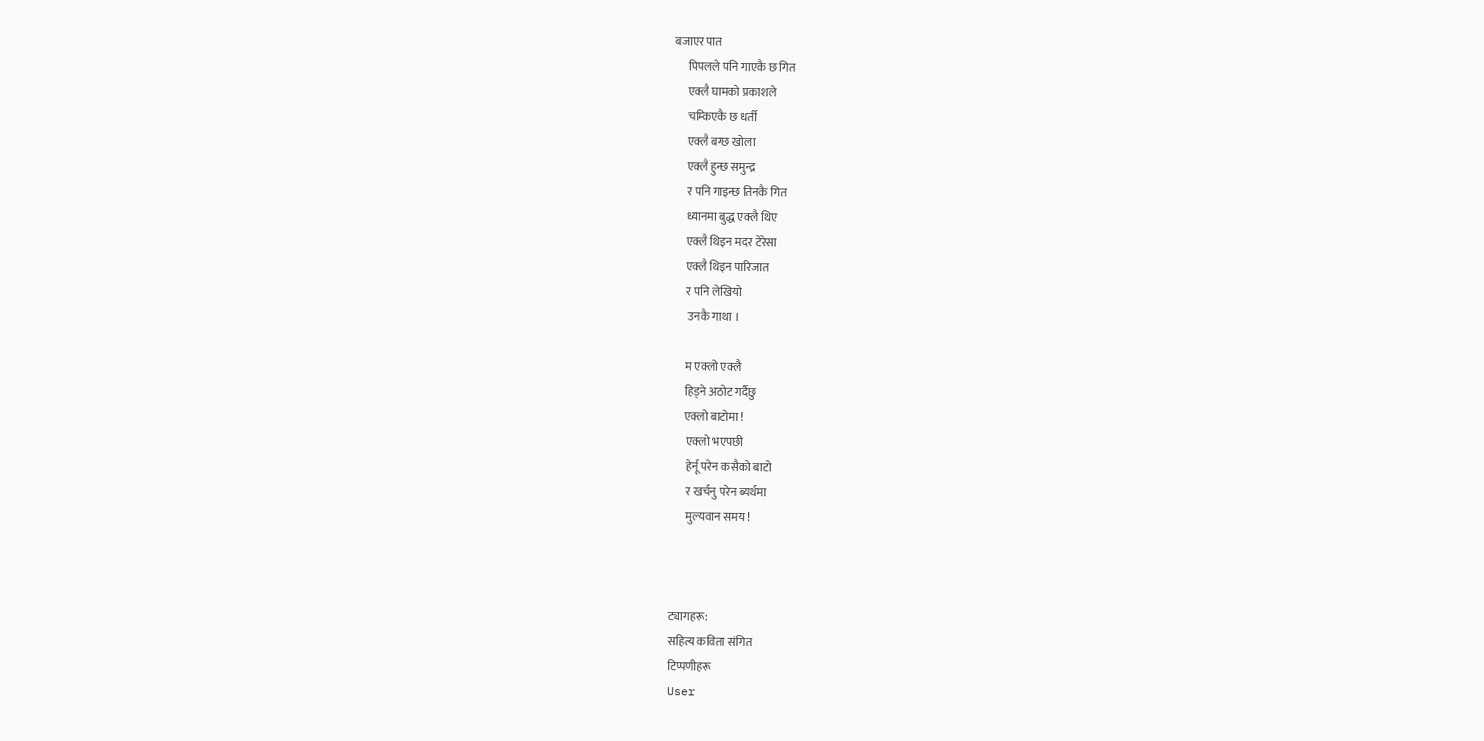बजाएर पात
      पिपलले पनि गाएकै छ गित
      एक्लै घामको प्रकाशले
      चम्किएकै छ धर्ती
      एक्लै बग्छ खोला
      एक्लै हुन्छ समुन्द्र
      र पनि गाइन्छ तिनकै गित
      ध्यानमा बुद्ध एक्लै थिए
      एक्लै थिइन मदर टेरेसा
      एक्लै थिइन पारिजात
      र पनि लेखियो
       उनकै गाथा ।

      म एक्लो एक्लै
      हिड्ने अठोट गर्दैछु
      एक्लो बाटोमा !
       एक्लो भएपछी
       हेर्नू परेन कसैको बाटो
       र खर्चनु परेन ब्यर्थमा
       मुल्यवान समय !



ट्यागहरू:
सहित्य कविता संगित
टिप्पणीहरू
User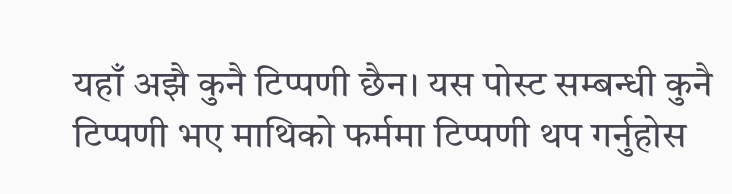यहाँ अझै कुनै टिप्पणी छैन। यस पोस्ट सम्बन्धी कुनै टिप्पणी भए माथिको फर्ममा टिप्पणी थप गर्नुहोस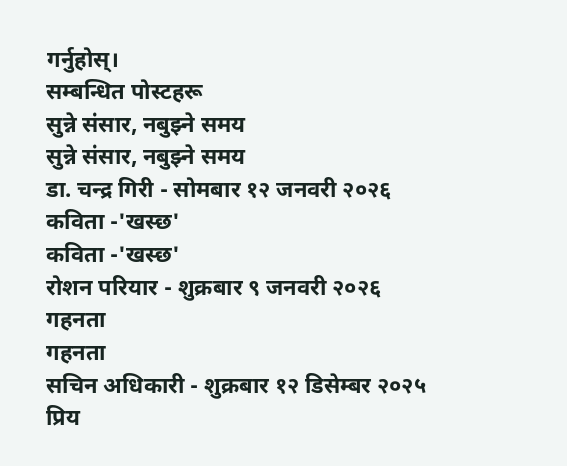गर्नुहोस्।
सम्बन्धित पोस्टहरू
सुन्ने संसार, नबुझ्ने समय
सुन्ने संसार, नबुझ्ने समय
डा. चन्द्र गिरी - सोमबार १२ जनवरी २०२६
कविता -'खस्छ'
कविता -'खस्छ'
रोशन परियार - शुक्रबार ९ जनवरी २०२६
गहनता
गहनता
सचिन अधिकारी - शुक्रबार १२ डिसेम्बर २०२५
प्रिय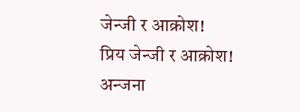जेन्जी र आक्रोश!
प्रिय जेन्जी र आक्रोश!
अन्जना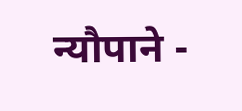न्यौपाने -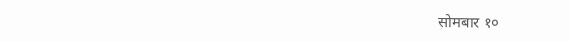सोमबार १०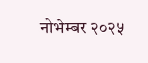नोभेम्बर २०२५